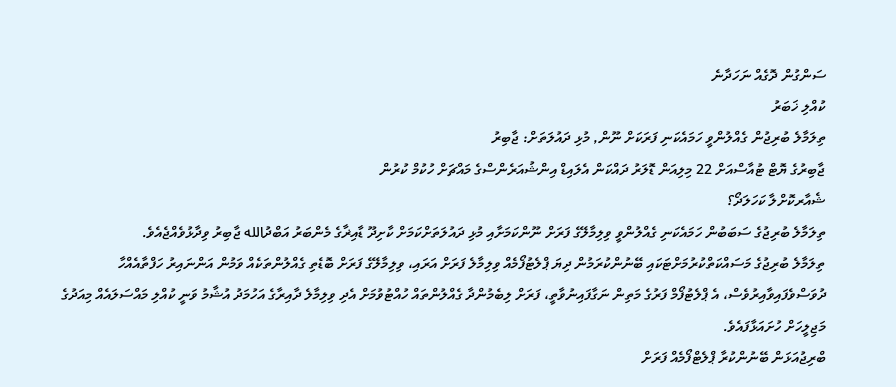ސަންގުން ދޮގެއް ނަހަދާނެ
ކުއްލި ޚަބަރު
ތިލަމާލެ ބުރިޖުން ގެއްލުންވީ ހަމައެކަނި ފަރަކަށް ނޫން, މުޅި ދައުލަތަށް: ޖާބިރު
ޖާބިރުގެ ޔޮޓް ޓުއާސްއަށް 22 މިލިއަން ޑޮލަރު ދައްކަން އެލައިޑް އިންޝުއަރެންސްގެ މައްޗަށް ހުކުމް ކުރުން
ޝެއާރކޮށްލާ ކަހަލަދޯ؟
ތިލަމާލެ ބުރިޖުގެ ސަބަބުން ހަމައެކަނި ގެއްލުންވީ ވިލިމާލޭގެ ފަރަށް ނޫންކަމަށާއި މުޅި ދައުލަތަށްކަމަށް ކާށިދޫ ޑާއިޜާގެ މެންބަރު އަބްދުالله ޖާބިރު ވިދާޅުވެއްޖެއެވެ.
ތިލަމާލެ ބުރިޖުގެ މަސައްކަތްކުރުމަށްޓަކައި ބޭނުންކުރަމުން ދިޔަ ޕްލެޓުފޯމެއް ވިލިމާލެ ފަރަށް އަރައި، ވިލިމާލޭގެ ފަރަށް ބޮޑެތި ގެއްލުންތަކެއް ވަމުން އަންނައިރު ހަފްތާއެއްހާ ދުވަސްވެފައިވާއިރުވެސް، އެ ޕްލެޓުފޯމް ފަރުގެ މަތިން ނަގާފައިނުވާތީ، ފަރަށް ލިބެމުންދާ ގެއްލުންތައް ހުއްޓުވުމަށް އެދި ވިލިމާލެ ދާއިރާގެ އަހުމަދު އުޝާމު ވަނީ ކުއްލި މައްސަލައެއް މިއަދުގެ މަޖިލީހަށް ހުށައަޅާފައެވެ.
ބްރިޖުއަޅަން ބޭނުންކުރާ ޕްލެޓްފޯމެއް ފަރަށް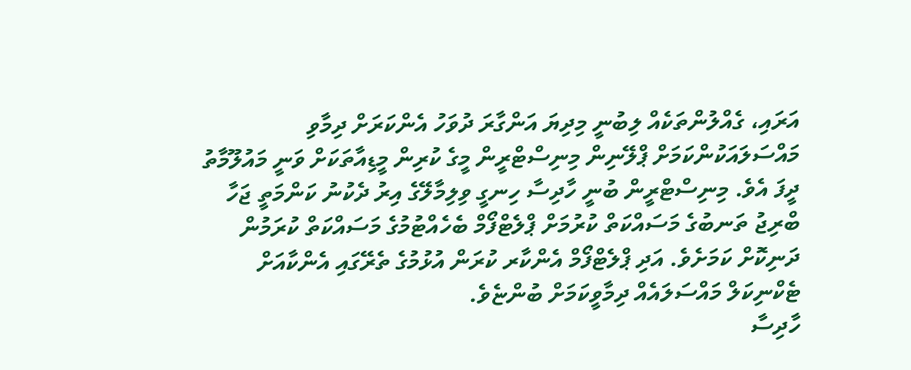އަރައި، ގެއްލުންތަކެއް ލިބުނީ މިދިޔަ އަންގާރަ ދުވަހު އެންކަރަށް ދިމާވި މައްސަލައަކުންކަމަށް ޕްލޭނިން މިނިސްޓްރީން މީގެ ކުރިން މީޑިއާތަކަށް ވަނީ މައުލޫމާތު ދީފަ އެވެ. މިނިސްޓްރީން ބުނީ ހާދިސާ ހިނގީ ވިލިމާލޭގެ އިރު ދެކުނު ކަންމަތީ ޖަހާ ބްރިޖު ތަނބުގެ މަސައްކަތް ކުރުމަށް ޕްލެޓްފޯމް ބެހެއްޓުމުގެ މަސައްކަތް ކުރަމުން ދަނިކޮށް ކަމަށެވެ. އަދި ޕްލެޓްފޯމް އެންކާރ ކުރަން އުޅުމުގެ ތެރޭގައި އެންކާއަށް ޓެކްނިކަލް މައްސަލައެއް ދިމާވީކަމަށް ބުންޏެވެ.
ހާދިސާ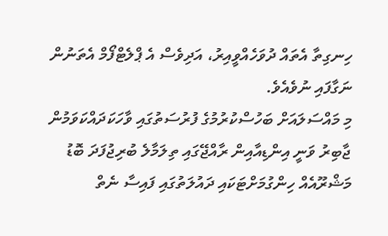ހިނގިތާ އެތައް ދުވަހެއްވީއިރު، އަދިވެސް އެ ޕްލެޓްފޯމް އެތަނުން ނަގާފައި ނުވެއެވެ.
މި މައްސަލައަށް ބަހުސްކުރުމުގެ ފުރުސަތުގައި ވާހަކަދައްކަވަމުން ޖާބިރު ވަނީ އިންޑިއާއިން ރާއްޖޭގައި ތިލަމާލެ ބުރިޖުފަދަ ބޮޑު މަޝްރޫއެއް ހިންގުމަށްޓަކައި ދައުލަތުގައި ފައިސާ ނެތް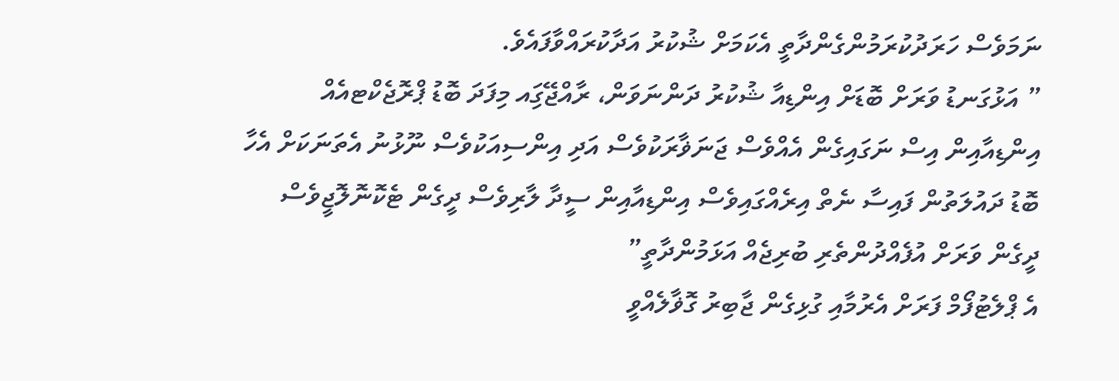ނަމަވެސް ހަރަދުކުރަމުންގެންދާތީ އެކަމަށް ޝުކުރު އަދާކުރައްވާފައެވެ.
” އަޅުގަނޑު ވަރަށް ބޮޑަށް އިންޑިއާ ޝުކުރު ދަންނަވަން، ރާއްޖޭގަިއ މިފަދަ ބޮޑު ޕްރޮޖެކްޓއެއް އިންޑިއާއިން އިސް ނަގައިގެން އެއްވެސް ޖަނަޥާރަކުވެސް އަދި އިންސިއަކުވެސް ނޫޅުނު އެތަނަކަށް އެހާ ބޮޑު ދައުލަތުން ފައިސާ ނެތް އިރެއްގައިވެސް އިންޑިއާއިން ސީދާ ލާރިވެސް ދީގެން ޓެކޮނޮލޮޖީވެސް ދީގެން ވަރަށް އުފެއްދުންތެރި ބުރިޖެއް އަޅަމުންދާތީ”
އެ ޕްލެޓުފޯމް ފަރަށް އެރުމާއި ގުޅިގެން ޖާބިރު ގޮޥާލެއްވީ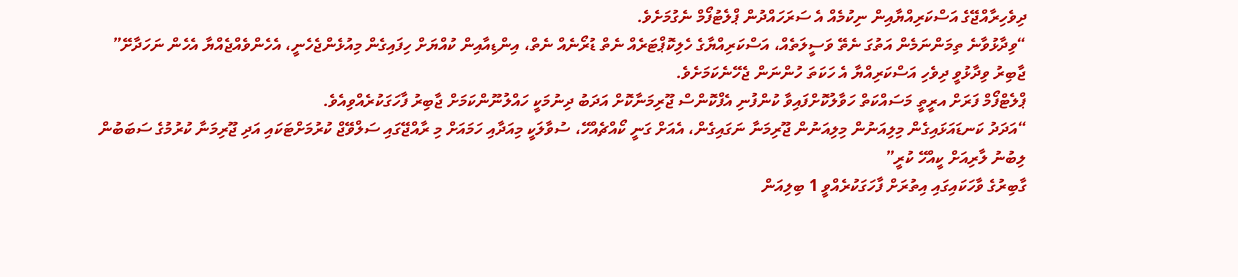ދިވެހިރާއްޖޭގެ އަސްކަރިއްޔާއިން ނިކުމެއް އެ ސަރަހައްދުން ޕްލެޓުފޯމް ނެގުމަށެވެ.
“ވިދާޅުވާނެ ތިމަންނަމެން އަތުގަ ނެތޭ ވަސީލަތެއް، އަސްކަރިއްޔާގެ ހެލިކޮޕްޓަރެއް ނެތް ޑުރޯނެއް ނެތް، އިންޑިއާއިން ކުއްޔަށް ހިފައިގެން މިއުޅެންޖެހެނީ، އެހެންވެއްޖެއްޔާ އެހެން ނަހަދާށޭ”
ޖާބިރު ވިދާޅުވީ ދިވެހި އަސްކަރިއްޔާ އެ ހަކަތަ ހުންނަން ޖެހޭނެކަމަށެވެ.
ޕްލެޓްފޯމް ފަރަށް އރީތީ މަސައްކަތް ހަވާލުކޮށްފައިވާ ކުންފުނި އެފްކޮންސް ޖޫރިމަނާކޮށް އަދަބު ދިނުމަކީ ހައްލުނޫންކަމަށް ޖާބިރު ފާހަގަކުރެއްވިއެވެ.
“އަދަދު ކަނޑައަޅައިގެން މިލިއަނުން މިލިއަނުން ޖޫރިމަނާ ނަގައިގެން، އެއަށް ގަނީ ކޯއްޗެއްހޭ، ސުވާލަކީ މިއަދާއި ހަމައަށް މި ރާއްޖޭގައި ސަލްވޭޖް ކުރުމަށްޓަކައި އަދި ޖޫރިމަނާ ކުރުމުގެ ސަބަބުން ލިބުނު ލާރިއަށް ކީއްހޭ ކުރީ”
ގާބިރުގެ ވާހަކައިގައި އިތުރަށް ފާހަގަކުރެއްވީ 1 ބިލިއަން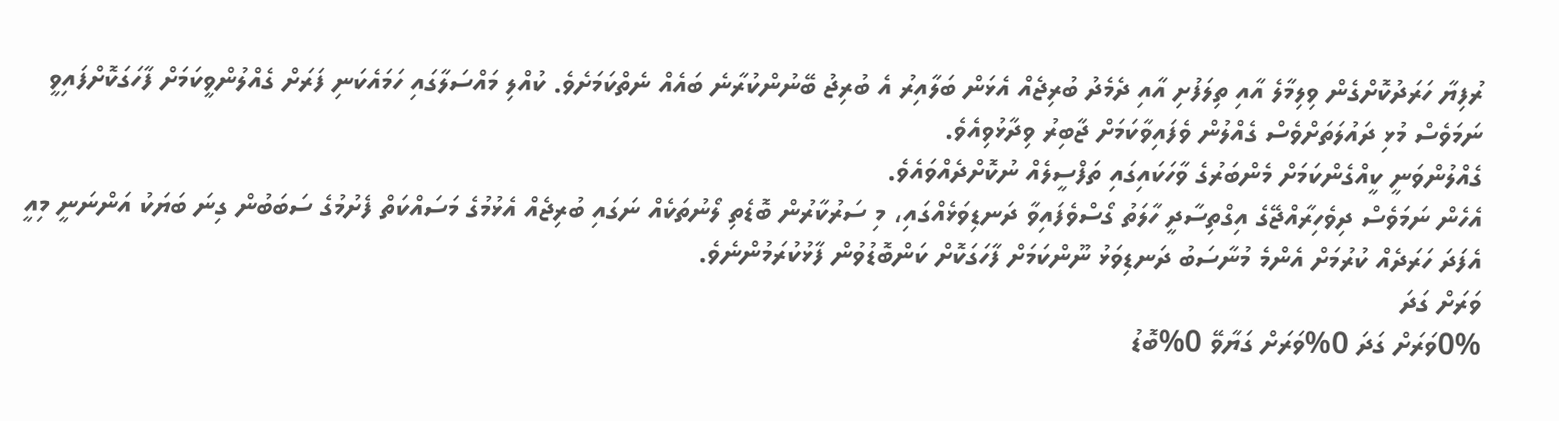ރުފިޔާ ހަރަދުކޮށްގެން ވިލިމާލެ އާއި ތިލަފުށި އާއި ދެމެދު ބުރިޖެއް އެޅަން ބަލާއިރު އެ ބުރިޖު ބޭނުންކުރާނެ ބައެއް ނެތްކަމަށެވެ. ކުއްލި މައްސަލާގައި ހަމައެކަނި ފަރަށް ގެއްލުންވީކަމަށް ފާހަގަކޮށްފައިވީ ނަމަވެސް މުޅި ދައުލަތަށްވެސް ގެއްލުން ވެފައިވާކަމަށް ޖާބިރު ވިދާޅުވިއެވެ.
ގެއްލުންވަނީ ކީއްގެންކަމަށް މެންބަރުގެ ވާހަކައިގައި ތަފްސީލެއް ނުކޮށްދެއްވައެވެ.
އެހެން ނަމަވެސް ދިވެހިރާއްޖޭގެ އިގްތިސާދީ ހާލަތު ގޯސްވެފައިވާ ދަނޑިވަޅެއްގައި، މި ސަރުކާރުން ބޮޑެތި ލޯނުތަކެއް ނަގައި ބުރިޖެއް އެޅުމުގެ މަސައްކަތް ފެށުމުގެ ސަބަބުން ގިނަ ބަޔަކު އަންނަނީ މިއީ އެފަދަ ހަރަދެއް ކުރުމަށް އެންމެ މުނާސަބު ދަނޑިވަޅު ނޫންކަމަށް ފާހަގަކޮށް ކަންބޮޑުވުން ފާޅުކުރަމުންނެވެ.
ވަރަށް ގަދަ
0%ވަރަށް ގަދަ 0%ވަރަށް ގަޔާވޭ 0%ބޮޑު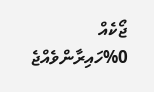ޖޯކެއް 0%ހައިރާންވެއްޖެ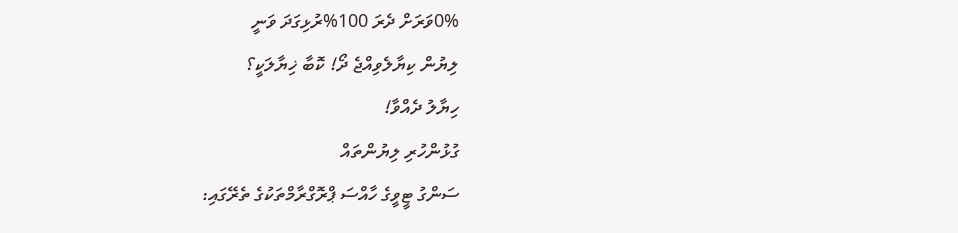0%ވަރަށް ދެރަ 100%ރުޅިގަދަ ވަނީ
ލިޔުން ކިޔާލެވިއްޖެ ދޯ! ކޮބާ ޚިޔާލަކީ؟
ހިޔާލު ދެއްވާ!
ގުޅުންހުރި ލިޔުންތައް
ސަންގު ޓީވީގެ ހާއްސަ ޕްރޮގްރާމްތަކުގެ ތެރޭގައި: